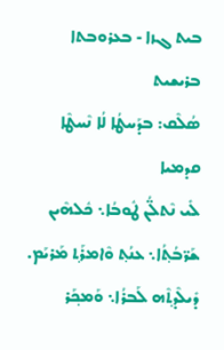ܒܝܬ ܓܙܐ - ܒܥܪܘܒܬܐ ܒܪܝܫܝܬ
ܣܳܠܶܩ: ܒܕܰܚܛܳܐ ܠܳܐ ܢܶܚܛܶܐ
ܩܕܡܝܐ
ܠܺܝ ܢܶܬܠ̈ܳܢ ܛܽܘܒܳܐ܆ ܟܽܠܗܶܝܢ ܫܰܪ̈ܒܳܬ݂ܳܐ܆ ܥܢܳܬ݂ ܘܶܐܡܪܰܬ݂ ܡܰܪܝܰܡ. ܕܺܝܠܶܕܬ݂ܶܗ ܠܰܒܪܳܐ܆ ܘܰܡܟ݂ܰܪ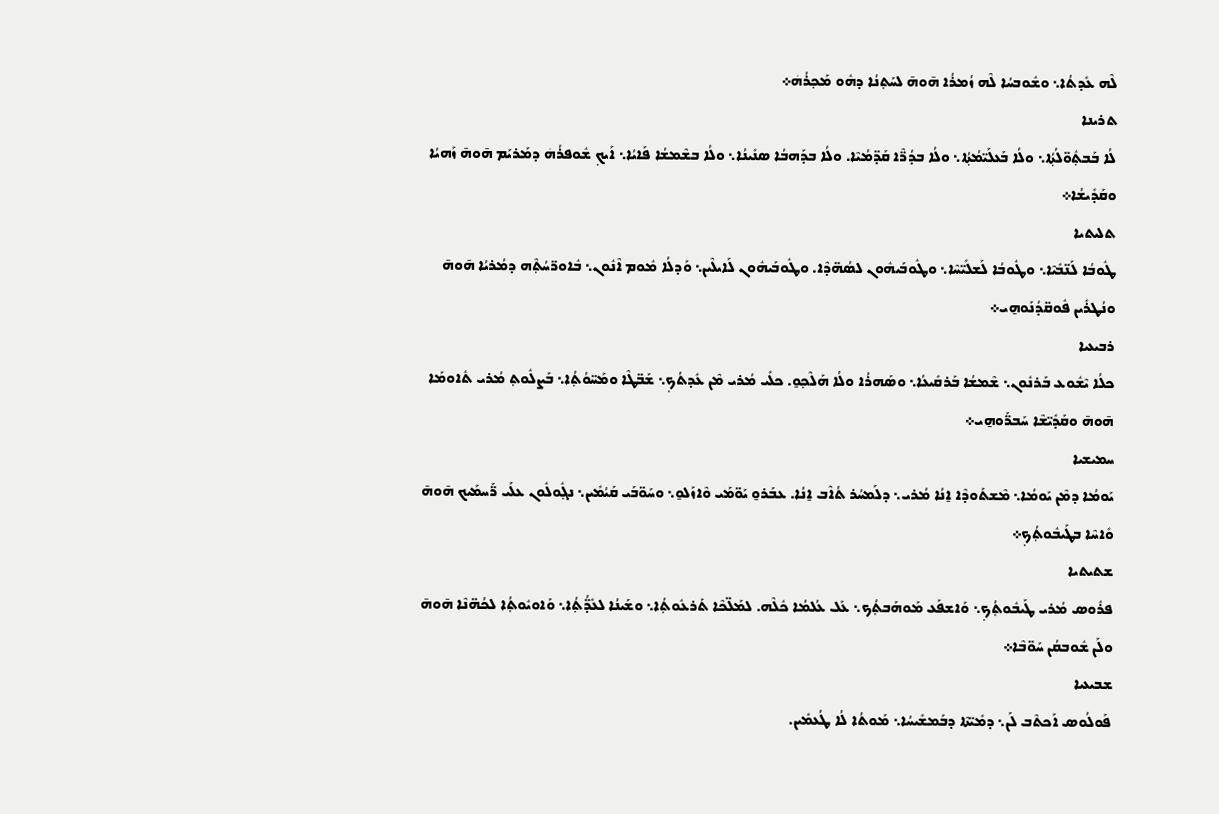ܠܶܗ ܥܺܕܬܳܐ܆ ܘܫܽܘܒܚܳܐ ܠܶܗ ܙܳܡܪܳܐ ܗ̄ܘܗ̄ ܠܚܰܬ݂ܢܳܐ ܕܗܽܘ ܡܰܟ݂ܪܳܗܿ܀
ܬܪܝܢܐ
ܠܳܐ ܒܰܒܬ݂ܽܘ̈ܠܳܬ݂ܳܐ܆ ܘܠܳܐ ܒܰܥܠܰܝ̈ܡܳܬ݂ܳܐ܆ ܘܠܳܐ ܒܕܳܪ̈ܶܐ ܩܰܕ̈ܡܳܝܶܐ. ܘܠܳܐ ܒܕܰܗܒܳܐ ܣܢܺܝܢܳܐ܆ ܘܠܳܐ ܒܫܶܡܫܳܐ ܦܰܐܝܳܐ܆ ܐܰܝܟ݂ ܫܽܘܦܪܳܗܿ ܕܡܰܪܝܰܡ ܗ̄ܘܗ̄ ܙܰܗܝܳܐ ܘܩܰܕܺܝܫܳܐ܀
ܬܠܝܬܝܐ
ܛܽܘܒܳܐ ܠܰܢ̈ܒܺܝܶܐ܆ ܘܛܽܘܒܳܐ ܠܰܫܠܺܝ̈ܚܶܐ܆ ܘܛܽܘܒܰܝܗܽܘܢ ܠܣܳܗ̈ܕܶܐ. ܘܛܽܘܒܰܝܗܽܘܢ ܠܰܐܝܠܶܝܢ܆ ܘܰܕܠܳܐ ܡܽܘܡ ܐܶܢܽܘܢ܆ ܒܽܐܘܪ̈ܚܳܬ݂ܶܗ ܕܡܳܪܝܳܐ ܗ̄ܘܗ̄ ܘܢܳܛܪܺܝܢ ܦܽܘܩ̈ܕܳܢܰܘܗ̱ܝ܀
ܪܒܝܥܝܐ
ܟܠܳܐ ܝܶܫܽܘܥ ܒܰܪܢܽܘܢ܆ ܫܶܡܫܳܐ ܒܰܪܩܺܝܥܳܐ܆ ܘܣܰܗܪܳܐ ܘܠܳܐ ܗܰܠܶܟ݂ܘ̱. ܟܠܺܝ ܡܳܪܝ ܡܶܢ ܥܺܕܬܳܟ݂܆ ܫܰܒ̈ܛܶܐ ܘܡܰܚ̈ܘܳܬ݂ܳܐ܆ ܒܰܨܠܽܘܬ݂ ܡܳܪܝ ܬܽܐܘܡܰܐ ܗ̄ܘܗ̄ ܘܩܰܕܺܝ̈ܫܶܐ ܚܰܒܪ̈ܰܘܗ̱ܝ܀
ܚܡܝܫܝܐ
ܝܰܘܡܳܐ ܕܡܶܢ ܝܰܘܡܳܐ܆ ܡܶܫܬܰܘܕܶܐ ܐ̱ܢܳܐ ܡܳܪܝ܆ ܕܠܰܡܚܳܪ ܬܳܐܶܒ ܐ̱ܢܳܐ. ܥܒܰܪܘ̱ ܝܰܘ̈ܡܰܝ ܘܶܐܙܰܠܘ̱܆ ܘܚܰܘ̈ܒܰܝ ܩܰܝܳܡܺܝܢ܆ ܢܓ݂ܽܘܠܽܘܢ ܥܠܰܝ ܪ̈ܰܚܡܰܝܟ ܗ̄ܘܗ̄ ܘܺܐܚܶܐ ܒܛܰܝܒܽܘܬ݂ܳܟ݂܀
ܫܬܝܬܝܐ
ܦܪܽܘܣ ܡܳܪܝ ܛܰܝܒܽܘܬ݂ܳܟ݂܆ ܘܰܐܫܦܰܥ ܡܰܘܗܰܒܬ݂ܳܟ܆ ܥܰܠ ܥܳܠܡܳܐ ܟܽܠܶܗ. ܠܡܰܠ̈ܟܶܐ ܬܰܪܥܽܘܬ݂ܳܐ܆ ܘܫܰܝܢܳܐ ܠܥܺܕ̈ܳܬ݂ܳܐ܆ ܘܰܐܘܝܽܘܬ݂ܳܐ ܠܟܳܗ̈ܢܶܐ ܗ̄ܘܗ̄ ܘܠܰܢ ܫܽܘܒܩܳܢ ܚܰܘ̈ܒܶܐ܀
ܫܒܝܥܝܐ
ܦܰܘܠܳܘܣ ܐܰܟܬܶܒ ܠܰܢ܆ ܕܡܺܝ̈ܬܶܐ ܕܒܰܡܫܺܝܚܳܐ܆ ܡܰܘܬܳܐ ܠܳܐ ܛܳܥܡܺܝܢ.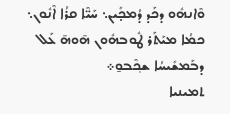ܘܶܐܢܗܽܘ ܕܟܰܕ ܕܳܡܟ̣ܺܝܢ܆ ܚܰܝ̈ܶܐ ܩܪܳܐ ܐܶܢܽܘܢ܆ ܟܡܳܐ ܡܝܰܬܰܪ ܛܽܘܒܗܽܘܢ ܗ̄ܘܗ̄ ܥܰܠ ܕܒܰܡܫܺܝܚܳܐ ܫܟ݂ܶܒܘ̱܀
ܬܡܝܢܝܐ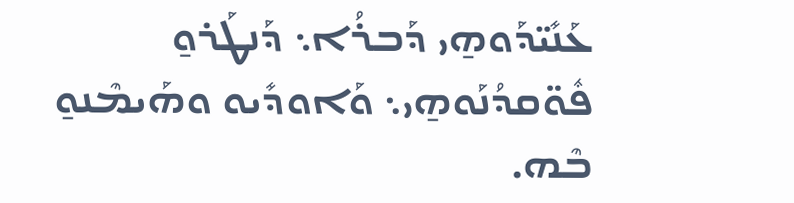ܥܰܢܺܝ̈ܕܰܘܗ̱ܝ ܕܰܒܪܳܐ܆ ܕܰܢܛܰܪܘ̱ ܦܽܘ̈ܩܕܳܢܰܘܗ̱ܝ܆ ܘܰܐܘܕܺܝܘ ܘܗܰܝܡܶܢܘ̱ ܒܶܗ.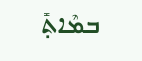ܒܡܶܐܬ݂ܺ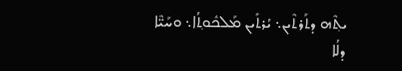ܝܬ݂ܶܗ ܕܬܰܪܬܶܝܢ܆ ܝܳܪܬܺܝܢ ܡܰܠܟܽܘܬ݂ܳܐ܆ ܘܚܰܝ̈ܶܐ ܕܠܳܐ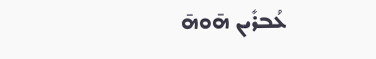ܥܳܒܪܺܝܢ ܗ̄ܘܗ̄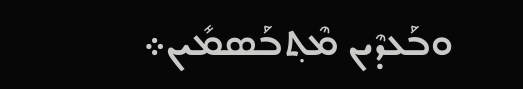ܘܒܰܥܕܶܝܢ ܡܶܬ݂ܒܰܣܡܺܝܢ܀